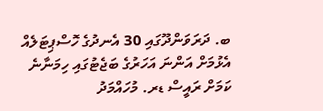ބ. ދަރަވަންދޫގައި 30 އެނދުގެ ހޮސްޕިޓަލެއް އެޅުމަށް އަންނަ އަހަރުގެ ބަޖެޓުގައި ހިމަނާނެ ކަމަށް ރައީސް ޑރ. މުހައްމަދު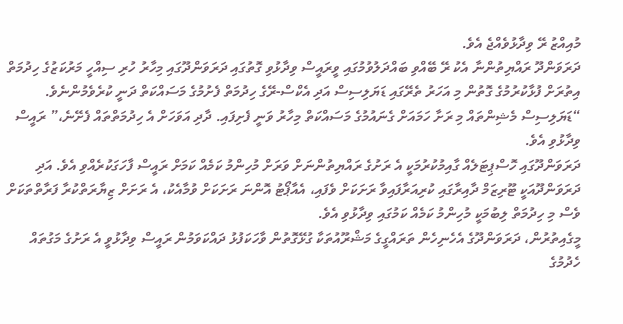މުއިއްޒު ރޭ ވިދާޅުވެއްޖެ އެވެ.
ދަރަވަންދޫ ރައްޔިތުންނާ އެކު ރޭ ބޭއްވި ބައްދަލުވުމުގައި ވީރައީސް ވިދާޅުވި ގޮތުގައި ދަރަވަންދޫގައި މިހާރު ހުރި ސިއްހީ މަރުކަޒުގެ ހިދުމަތް އިތުރަށް ފުޅާކުރުމުގެ ގޮތުން މި އަހަރު ތެރޭގައި ޑަޔަލިސިސް އަދި އެކްސް-ރޭގެ ހިދުމަތް ފެށުމުގެ މަސައްކަތް ދަނީ ކުރެވެމުންނެވެ.
“ޑަޔަލިސިސް މެޝިންތައް މި ރަށާ ހަމައަށް ގެނައުމުގެ މަސައްކަތް މިހާރު ވަނީ ފެށިފައި. ދާދި އަވަހަށް އެ ހިދުމަތްތައް ފެށޭނެ،” ރައީސް ވިދާޅުވި އެވެ.
ދަރަވަންދޫގައި ހޮސްޕިޓަލެއް ގާއިމުކުރުމަކީ އެ ރަށުގެ ރައްޔިތުންނަށް ވަރަށް މުހިންމު ކަމެއް ކަމަށް ރައީސް ފާހަގަކުރެއްވި އެވެ. އަދި ދަރަވަންދޫއަކީ ޓޫރިޒަމް ދާއިރާގައި ކުރިއަރާފައިވާ ރަށަކަށް ވެފައި، އެއާޕޯޓު އޮންނަ ރަށަކަށް ވުމާއެކު، އެ ރަށަށް ޒިޔާރަތްކުރާ ފަރާތްތަކަށް ވެސް މި ހިދުމަތް ލިބުމަކީ މުހިންމު ކަމެއް ކަމުގައި ވިދާޅުވި އެވެ.
މީގެއިތުރުން، ދަރަވަންދޫގެ އެހެނިހެން ތަރައްގީގެ މަޝްރޫއުތަކާ ގުޅޭގޮތުން ވާހަކަފުޅު ދައްކަވަމުން ރައީސް ވިދާޅުވީ އެ ރަށުގެ މަގުތައް ހެދުމުގެ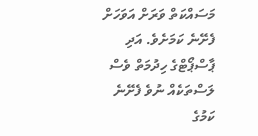މަސައްކަތް ވަރަށް އަވަހަށް ފެށޭނެ ކަމަށެވެ. އަދި ޕާސްޕޯޓްގެ ހިދުމަތް ވެސް ލަސްތަކެއް ނުވެ ފެށޭނެ ކަމުގެ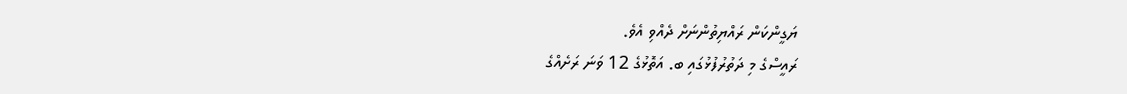ޔަގީންކަން ރައްޔިތުންނަށް ދެއްވި އެވެ.
ރައީސްގެ މި ދަތުރުފުޅުގައި ބ. އަތޮޅުގެ 12 ވަނަ ރަށެއްގެ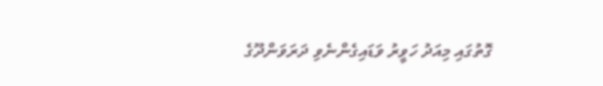ގޮތުގައި މިއަދު ހަވީރު ވަޑައިގެންނެވި ދަރަވަންދޫގެ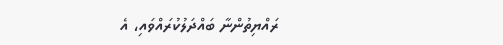ރައްޔިތުންނާ ބައްދަލުކުރައްވައި، އެ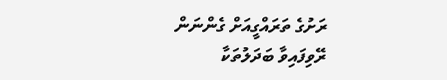ރަށުގެ ތަރައްގީއަށް ގެންނަން ރޭވިފައިވާ ބަދަލުތަކާ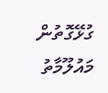ގުޅޭގޮތުން މައުލޫމާތު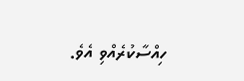ހިއްސާކުރެއްވި އެވެ.